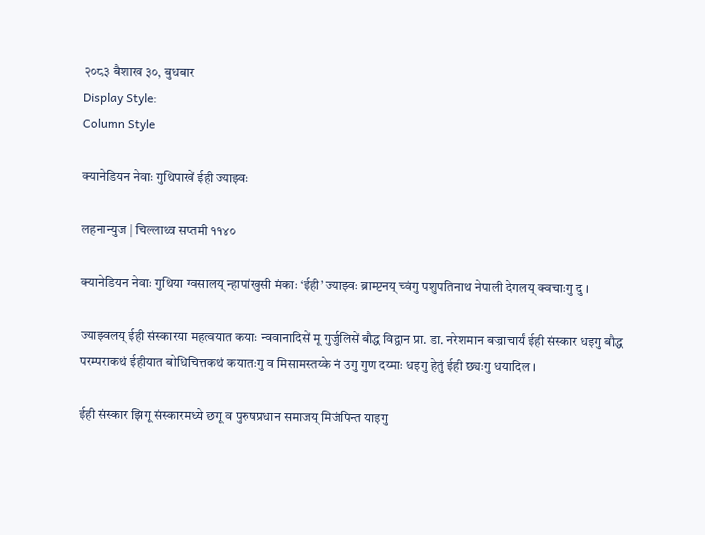२०८३ बैशाख ३०, बुधबार
Display Style:
Column Style

क्यानेडियन नेवाः गुथिपाखें ईही ज्याझ्वः

लहनान्युज | चिल्लाथ्व सप्तमी ११४०

क्यानेडियन नेवाः गुथिया ग्वसालय् न्हापांखुसी मंकाः ‘ईही’ ज्याझ्वः ब्राम्प्टनय् च्वंगु पशुपतिनाथ नेपाली देगलय् क्वचाःगु दु ।

ज्याझ्वलय् ईही संस्कारया महत्वयात कयाः न्ववानादिसें मू गुर्जुलिसें बौद्ध विद्वान प्रा. डा. नरेशमान बज्राचार्यं ईही संस्कार धइगु बौद्ध परम्पराकथं ईहीयात बोधिचित्तकथं कयातःगु व मिसामस्तय्के नं उगु गुण दय्माः धइगु हेतुं ईही छ्यःगु धयादिल ।

ईही संस्कार झिगू संस्कारमध्ये छगू व पुरुषप्रधान समाजय् मिजंपिन्त याइगु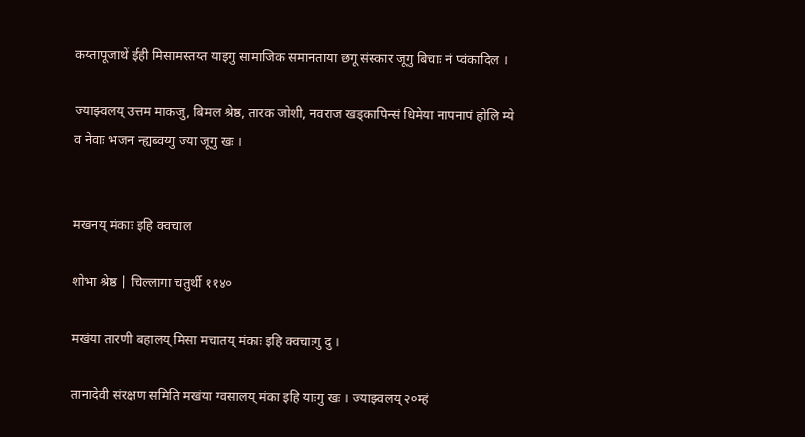कय्तापूजाथें ईही मिसामस्तय्त याइगु सामाजिक समानताया छगू संस्कार जूगु बिचाः नं प्वंकादिल ।

ज्याझ्वलय् उत्तम माकजु, बिमल श्रेष्ठ, तारक जोशी, नवराज खड्कापिन्सं धिमेया नापनापं होलि म्ये व नेवाः भजन न्ह्यब्वय्गु ज्या जूगु खः ।


मखनय् मंकाः इहि क्वचाल

शोभा श्रेष्ठ | चिल्लागा चतुर्थी ११४०

मखंया तारणी बहालय् मिसा मचातय् मंकाः इहि क्वचाःगु दु ।

तानादेवी संरक्षण समिति मखंया ग्वसालय् मंका इहि याःगु खः । ज्याझ्वलय् २०म्हं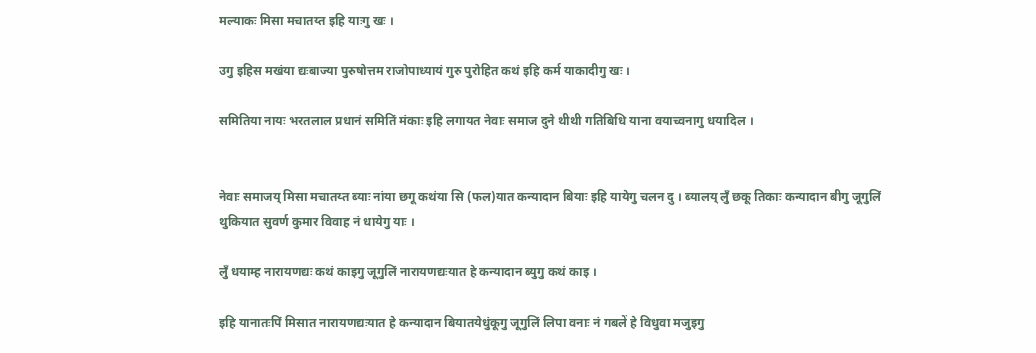मल्याकः मिसा मचातय्त इहि याःगु खः ।

उगु इहिस मखंया द्यःबाज्या पुरुषोत्तम राजोपाध्यायं गुरु पुरोहित कथं इहि कर्म याकादीगु खः ।

समितिया नायः भरतलाल प्रधानं समितिं मंकाः इहि लगायत नेवाः समाज दुने थीथी गतिबिधि याना वयाच्वनागु धयादिल ।


नेवाः समाजय् मिसा मचातय्त ब्याः नांया छगू कथंया सि (फल)यात कन्यादान बियाः इहि यायेगु चलन दु । ब्यालय् लुँ छकू तिकाः कन्यादान बीगु जूगुलिं थुकियात सुवर्ण कुमार विवाह नं धायेगु याः ।

लुँ धयाम्ह नारायणद्यः कथं काइगु जूगुलिं नारायणद्यःयात हे कन्यादान ब्युगु कथं काइ ।

इहि यानातःपिं मिसात नारायणद्यःयात हे कन्यादान बियातयेधुंकूगु जूगुलिं लिपा वनाः नं गबलें हे विधुवा मजुइगु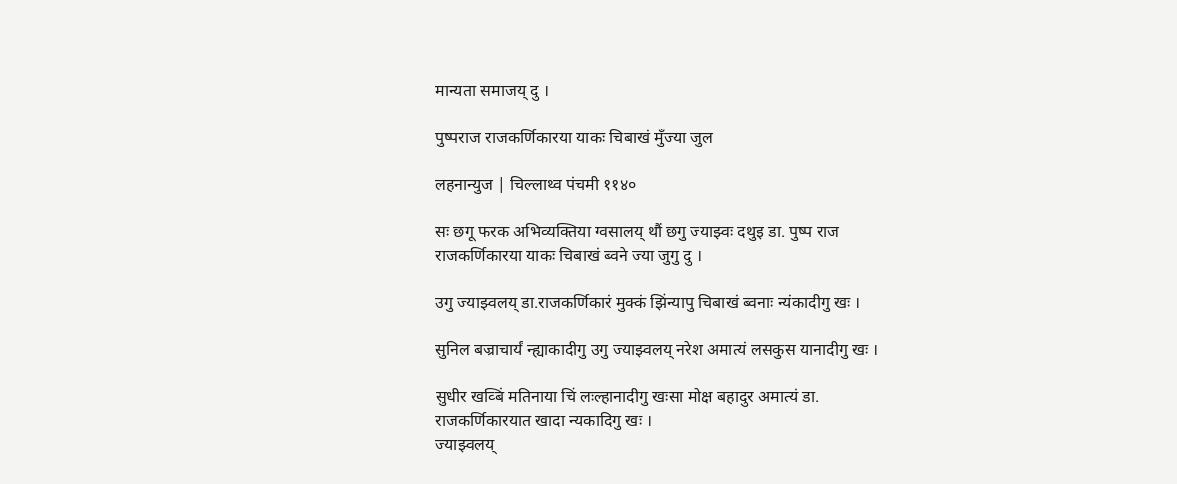मान्यता समाजय् दु ।

पुष्पराज राजकर्णिकारया याकः चिबाखं मुँज्या जुल

लहनान्युज | चिल्लाथ्व पंचमी ११४०

सः छगू फरक अभिव्यक्तिया ग्वसालय् थौं छगु ज्याझ्वः दथुइ डा. पुष्प राज राजकर्णिकारया याकः चिबाखं ब्वने ज्या जुगु दु ।

उगु ज्याझ्वलय् डा.राजकर्णिकारं मुक्कं झिंन्यापु चिबाखं ब्वनाः न्यंकादीगु खः ।

सुनिल बज्राचार्यं न्ह्याकादीगु उगु ज्याझ्वलय् नरेश अमात्यं लसकुस यानादीगु खः ।

सुधीर खव्बिं मतिनाया चिं लःल्हानादीगु खःसा मोक्ष बहादुर अमात्यं डा. राजकर्णिकारयात खादा न्यकादिगु खः ।
ज्याझ्वलय्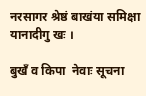नरसागर श्रेष्ठं बाखंया समिक्षा यानादीगु खः ।

बुखँ व किपा  नेवाः सूचना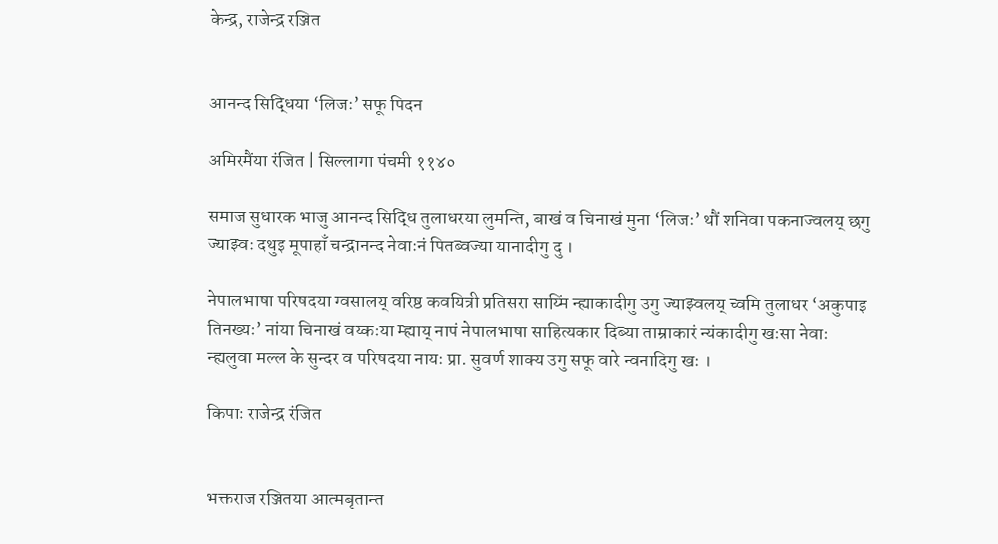केन्द्र, राजेन्द्र रञ्जित


आनन्द सिद्धिया ‘लिजः’ सफू पिदन

अमिरमैंया रंजित | सिल्लागा पंचमी ११४०

समाज सुधारक भाजु आनन्द सिद्धि तुलाधरया लुमन्ति, बाखं व चिनाखं मुना ‘लिजः’ थौं शनिवा पकनाज्वलय् छगु ज्याझ्वः दथुइ मूपाहाँ चन्द्रानन्द नेवाःनं पितब्वज्या यानादीगु दु ।

नेपालभाषा परिषदया ग्वसालय् वरिष्ठ कवयित्री प्रतिसरा साय्मिं न्ह्याकादीगु उगु ज्याझ्वलय् च्वमि तुलाधर ‘अकुपाइ तिनख्यः’ नांया चिनाखं वय्कःया म्ह्याय् नापं नेपालभाषा साहित्यकार दिब्या ताम्राकारं न्यंकादीगु खःसा नेवाः न्ह्यलुवा मल्ल के सुन्दर व परिषदया नायः प्रा. सुवर्ण शाक्य उगु सफू वारे न्वनादिगु खः ।

किपाः राजेन्द्र रंजित


भक्तराज रञ्जितया आत्मबृतान्त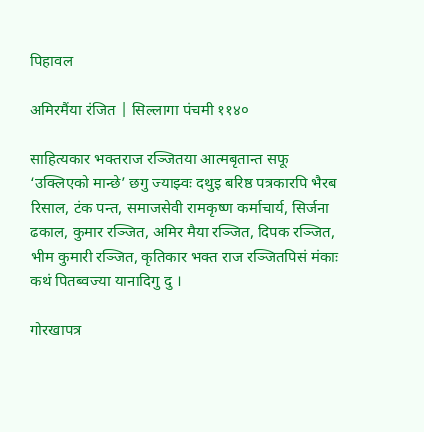पिहावल

अमिरमैंया रंजित | सिल्लागा पंचमी ११४०

साहित्यकार भक्तराज रञ्जितया आत्मबृतान्त सफू ‘उक्लिएको मान्छे’ छगु ज्याझ्वः दथुइ बरिष्ठ पत्रकारपि भैरब रिसाल, टंक पन्त, समाजसेवी रामकृष्ण कर्माचार्य, सिर्जना ढकाल, कुमार रञ्जित, अमिर मैया रञ्जित, दिपक रञ्जित, भीम कुमारी रञ्जित, कृतिकार भक्त राज रञ्जितपिसं मंकाः कथं पितब्वज्या यानादिगु दु ।

गोरखापत्र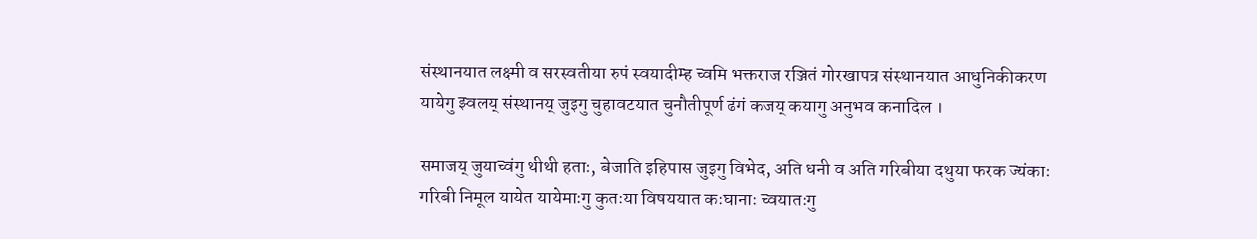संस्थानयात लक्ष्मी व सरस्वतीया रुपं स्वयादीम्ह च्वमि भक्तराज रञ्जितं गोरखापत्र संस्थानयात आधुनिकीकरण यायेगु झ्वलय् संस्थानय् जुइगु चुहावटयात चुनौतीपूर्ण ढंगं कजय् कयागु अनुभव कनादिल ।

समाजय् जुयाच्वंगु थीथी हताः, बेजाति इहिपास जुइगु विभेद, अति धनी व अति गरिबीया दथुया फरक ज्यंकाः गरिबी निमूल यायेत यायेमाःगु कुतःया विषययात कःघानाः च्वयातःगु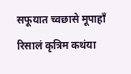सफूयात च्वछासे मूपाहाँ रिसालं कृत्रिम कथंया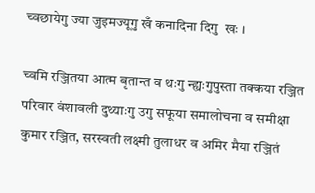च्वछायेगु ज्या जुइमज्यूगु खँ कनादिना दिगु  खः ।

च्वमि रञ्जितया आत्म बृतान्त व थःगु न्ह्यःगुपुस्ता तक्कया रञ्जित परिवार वंशावली दुथ्याःगु उगु सफूया समालोचना व समीक्षा कुमार रञ्जित, सरस्वती लक्ष्मी तुलाधर व अमिर मैया रञ्जितं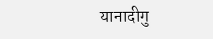यानादीगु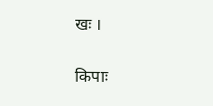खः ।


किपाः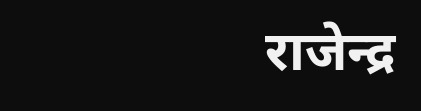राजेन्द्र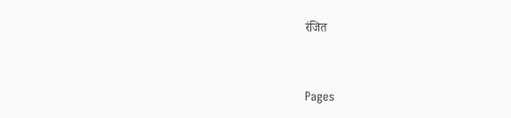रंजित


Pages